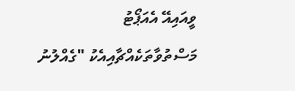ވީއައިއޭ އެއަޕޯޓު
މަސްތުވާތަކެއްޗާއިއެކު "ގެއްލުނު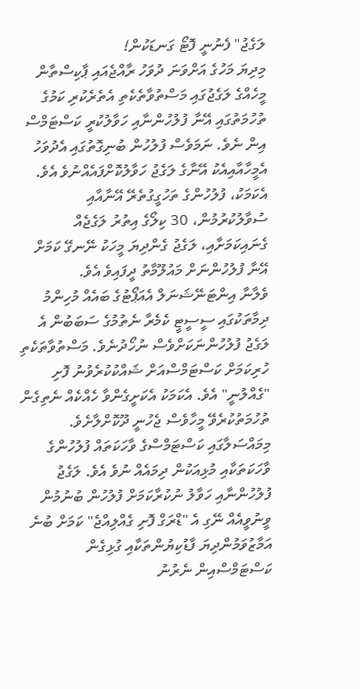ލަގެޖު" ފެނުނީ ފޮޓޯ ގަނޑަކުން!
މިދިޔަ މަހުގެ އަށްވަނަ ދުވަހު ރާއްޖެއައި ޕާކިސްތާން މީހެއްގެ ލަގެޖުގައި މަސްތުވާތެކެތި އެތެރެކުރި ކަމުގެ ތުހުމަތުގައި އޭނާ ފުލުހުންނާއި ހަވާލުކުރީ ކަސްޓަމްސް އިން ނެވެ. ނަމަވެސް ފުލުހުން ބުނިގޮތުގައި އެދުވަހު އެމީހާއާއިއެކު އޭނާގެ ލަގެޖު ހަވާލުކޮށްފައެއްނުވެ އެވެ.
އެކަމަކު، ފުލުހުންގެ ތަހުގީގުތެރޭ އޭނާއާއި ސުވާލުކުރުމުން، 30 ކިލޯގެ އިތުރު ލަގެޖެއް ގެނައިކަމަށާއި، ލަގެޖު ގެންދިޔަ މީހަކު ނޭނގޭ ކަމަށް އޭނާ ފުލުހުންނަށް މައުލޫމާތު ދީފައިވެ އެވެ.
ވެލާނާ އިންޓަނޭޝަނަލް އެއަޕޯޓުގެ ބައެއް މުހިންމު ދިމާތަކުގައި ސީސީޓީ ކެމެރާ ނެތުމުގެ ސަބަބުން އެ ލަގެޖު ފުލުހުންނަކަށްވެސް ނުހޯދުނެވެ. މަސްތުވާތަކެތި ހުރިކަމަށް ކަސްޓަމްސްއަށް ޝައްކުކުރެވުނު ފޮށި "ގެއްލުނީ" އެވެ. އެކަމަކު އެކަށީގެންވާ ހެއްކެއް ނެތިގެން ތުހުމަތުކުރެވޭ މީހާވެސް ޖެހުނީ ދޫކޮށްލާށެވެ.
މިމައްސަލާގައި ކަސްޓަމްސްގެ ވާހަކަތައް ފުލުހުންގެ ވާހަކަތަކާއި މުޅިއަކުން ދިމައެއް ނުވެ އެވެ. ލަގެޖު ފުލުހުންނާއި ހަވާލު ނުކުރާކަމަށް ފުލުހުން ބުނުމުން ވީނުވީއެއް ނޭގި އެ "ޑްރަގް ފޮށި ގެއްލިއްޖެ" ކަމަށް ބުނެ އަމާޒުވަމުންދިޔަ ފާޑުކިޔުންތަކާއި ގުޅިގެން ކަސްޓަމްސްއިން ނެރުނު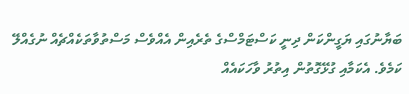ބަޔާނުގައި ޔަގީންކަން ދިނީ ކަސްޓަމްސްގެ ތެރެއިން އެއްވެސް މަސްތުވާތަކެއްޗެއް ނުގެއްލޭ ކަމެވެ. އެކަމާއި ގުޅޭގޮތުން އިތުރު ވާހަކައެއް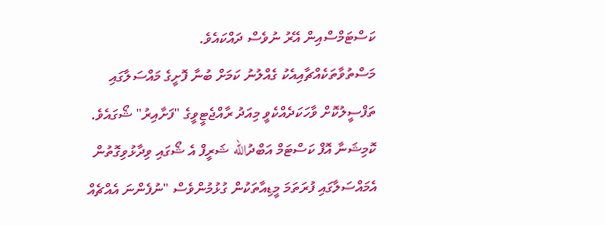ކަސްޓަމްސްއިން އޭރު ނުވެސް ދައްކައެވެ.
މަސްތުވާތަކެއްޗާއިއެކު ގެއްލުނު ކަމަށް ބުނާ ފޮށީގެ މައްސަލާގައި ތަފްސީލުކޮށް ވާހަކަދެއްކެވީ މިއަދު ރާއްޖެޓީވީގެ "ފަށާއިރު" ޝޯގައެވެ. ކޮމިޝަނާ އޮފް ކަސްޓަމް އަބްދުالله ޝަރީފް އެ ޝޯގައި ވިދާޅުވިގޮތުން އެމައްސަލާގައި ފުރަތަމަ މީޑިއާތަކުން ގުޅުމުންވެސް "ނުފެންނަ އެއްޗެއް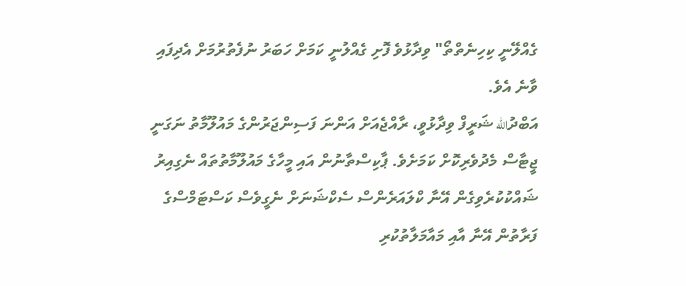ގެއްލޭނީ ކިހިނެތްތޯ" ވިދާޅުވެ ފޮށި ގެއްލުނީ ކަމަށް ހަބަރު ނުފެތުރުމަށް އެދިފައި ވާނެ އެވެ.
އަބްދުالله ޝަރީފް ވިދާޅުވީ، ރާއްޖެއަށް އަންނަ ފަސިންޖަރުންގެ މައުލޫމާތު ނަގަނީ ޖީޓާސް މެދުވެރިކޮށް ކަމަށެވެ. ޕާކިސްތާނުން އައި މީހާގެ މައުލޫމާތުތައް ނެގިއިރު ޝައްކުކުރެވިގެން އޭނާ ކްލައަރެންސް ސެކްޝަނަށް ނެގީވެސް ކަސްޓަމްސްގެ ފަރާތުން އޭނާ އާއި މައާމަލާތުކުރި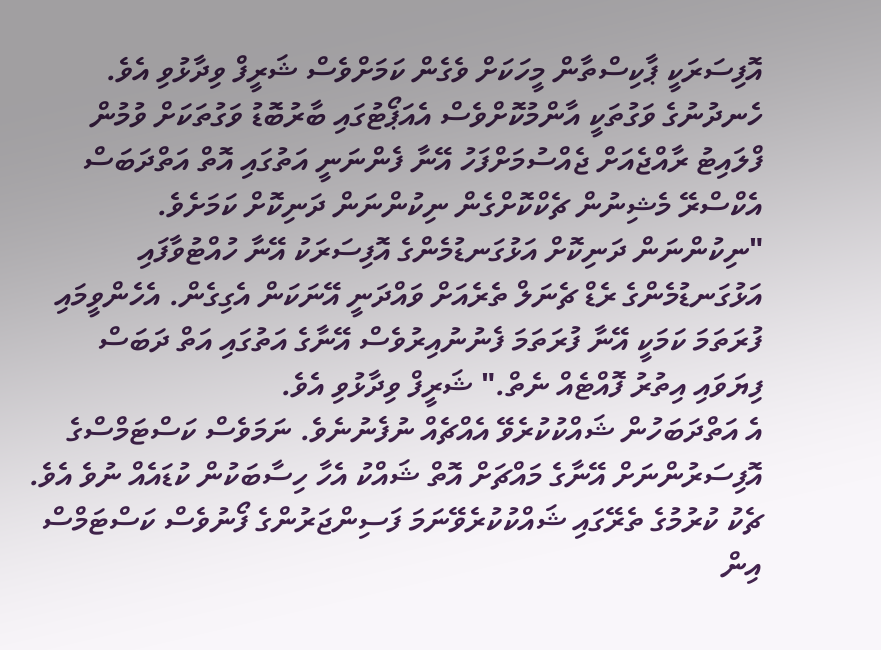އޮފިސަރަކީ ޕާކިސްތާން މީހަކަށް ވެގެން ކަމަށްވެސް ޝަރީފް ވިދާޅުވި އެވެ.
ހެނދުނުގެ ވަގުތަކީ އާންމުކޮށްވެސް އެއަޕޯޓުގައި ބާރުބޮޑު ވަގުތަކަށް ވުމުން ފްލައިޓު ރާއްޖެއަށް ޖެއްސުމަށްފަހު އޭނާ ފެންނަނީ އަތުގައި އޮތް އަތްދަބަސް އެކްސްރޭ މެޝިނުން ޗެކްކޮށްގެން ނިކުންނަން ދަނިކޮށް ކަމަށެވެ.
"ނިކުންނަން ދަނިކޮށް އަޅުގަނޑުމެންގެ އޮފިސަރަކު އޭނާ ހުއްޓުވާފައި އަޅުގަނޑުމެންގެ ރެޑް ޗެނަލް ތެރެއަށް ވައްދަނީ އޭނަކަން އެގިގެން. އެހެންވީމައި ފުރަތަމަ ކަމަކީ އޭނާ ފުރަތަމަ ފެނުނުއިރުވެސް އޭނާގެ އަތުގައި އަތް ދަބަސް ފިޔަވައި އިތުރު ފޮއްޓެއް ނެތް." ޝަރީފް ވިދާޅުވި އެވެ.
އެ އަތްދަބަހުން ޝައްކުކުރެވޭ އެއްޗެއް ނުފެނުނެވެ. ނަމަވެސް ކަސްޓަމްސްގެ އޮފިސަރުންނަށް އޭނާގެ މައްޗަށް އޮތް ޝައްކު އެހާ ހިސާބަކުން ކުޑައެއް ނުވެ އެވެ. ޗެކު ކުރުމުގެ ތެރޭގައި ޝައްކުކުރެވޭނަމަ ފަސިންޖަރުންގެ ފޯނުވެސް ކަސްޓަމްސް އިން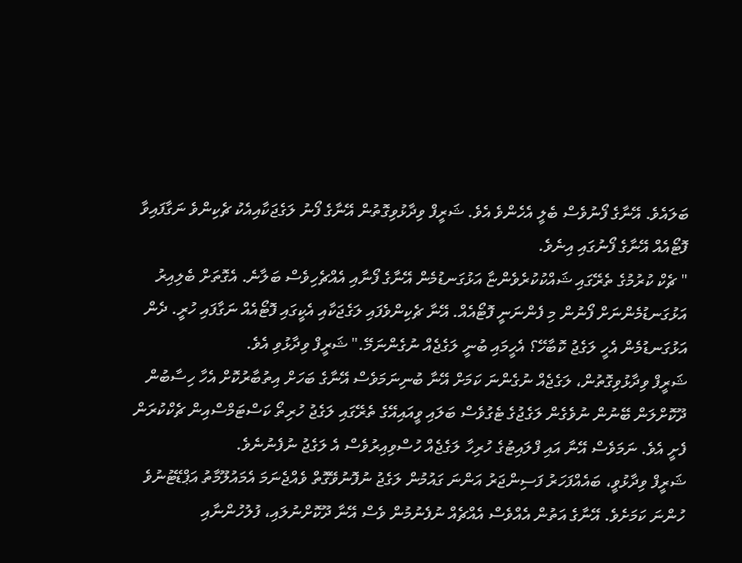ބަލައެވެ. އޭނާގެ ފޯނުވެސް ބެލީ އެހެންވެ އެވެ. ޝަރީފް ވިދާޅުވިގޮތުން އޭނާގެ ފޯނު ލަގެޖަކާއިއެކު ޗެކިންވެ ނަގާފައިވާ ފޮޓޯއެއް އޭނާގެ ފޯނުގައި އިނެވެ.
" ޗެކް ކުރުމުގެ ތެރޭގައި ޝައްކުކުރެވެންޏާ އަޅުގަނޑުމެން އޭނާގެ ފޯނާއި އެއްޗެހިވެސް ބަލާނެ. އެގޮތަށް ބެލިއިރު އަޅުގަނޑުމެންނަށް ފޯނުން މި ފެންނަނީ ފޮޓޯއެއް. އޭނާ ޗެކިންވެފައި ލަގެޖަކާއި އެކީގައި ފޮޓޯއެއް ނަގާފައި ހުރީ. ދެން އަޅުގަނޑުމެން އެހީ ލަގެޖު ކޮބާހޭ؟ އެހީމައި ބުނީ ލަގެޖެއް ނުގެންނަމޭ." ޝަރީފް ވިދާޅުވި އެވެ.
ޝަރީފް ވިދާޅުވިގޮތުން، ލަގެޖެއް ނުގެންނަ ކަމަށް އޭނާ ބުނިނަމަވެސް އޭނާގެ ބަހަށް އިތުބާރުކޮށް އެހާ ހިސާބުން ދޫކޮށްލަން ބޭނުން ނުވެގެން ލަގެޖުގެ ޓެގުވެސް ބަލައި ވީއައިއޭގެ ތެރޭގައި ލަގެޖު ހުރިތޯ ކަސްޓަމްސްއިން ޗެކްކުރަން ފެށީ އެވެ. ނަމަވެސް އޭނާ އައި ފްލައިޓުގެ ހުރިހާ ލަގެޖެއް ހުސްވިއިރުވެސް އެ ލަގެޖު ނުފެނުނެވެ.
ޝަރީފް ވިދާޅުވީ، ބައެއްފަހަރު ފަސިންޖަރު އަންނަ ގައުމުން ލަގެޖު ނުފޮނުވޭގޮތް ވެއްޖެނަމަ އެމައުލޫމާތު އަޕްޑޭޓުނުވެ ހުންނަ ކަމަށެވެ. އޭނާގެ އަތުން އެއްވެސް އެއްޗެއް ނުފެނުމުން ވެސް އޭނާ ދޫކޮށްނުލައި، ފުލުހުންނާއި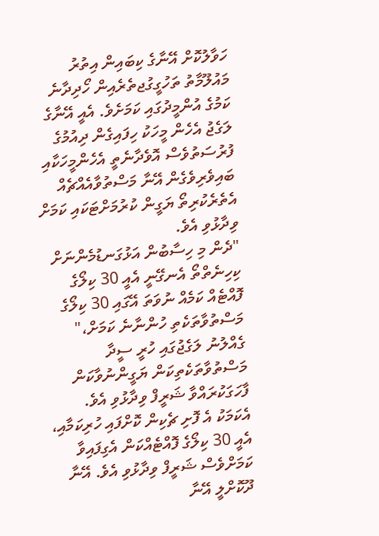ހަވާލުކޮށް އޭނާގެ ކިބައިން އިތުރު މައުލޫމާތު ތަހުގީގުޖތެރެއިން ހޯދިދާނެ ކަމުގެ އުންމީދުގައި ކަމަށެވެ. އެއީ އޭނާގެ ލަގެޖު އެހެން މީހަކު ހިފައިގެން ދިއުމުގެ ފުރުސަތުވެސް އޮވެދާނެތީ އެހެންމީހަކާއި ބައިވެރިވެގެން އޭނާ މަސްތުވާއެއްޗެއް އެތެރެކުރިތޯ ޔަގީން ކުރުމަށްޓަކައި ކަމަށް ވިދާޅުވި އެވެ.
"ދެން މި ހިސާބުން އަޅުގަނޑުމެންނަށް ކިހިނެތްތޯ އެނގޭނީ އެއީ 30 ކިލޯގެ ފޮއްޓެއް ކަމެއް ނުވަތަ އޭގައި 30 ކިލޯގެ މަސްތުވާތަކެތި ހުންނާނެ ކަމަށް،" ގެއްލުނު ލަގެޖުގައި ހުރީ ސީދާ މަސްތުވާތަކެތިކަން ޔަގީންނުވާކަން ފާހަގަކުރައްވާ ޝަރީފް ވިދާޅުވި އެވެ.
އެކަމަކު އެ ފޮށި ޗެކިން ކޮށްފައި ހުރިކަމާއި، އެއީ 30 ކިލޯގެ ފޮއްޓެއްކަން އެގިފައިވާ ކަމަށްވެސް ޝަރީފް ވިދާޅުވި އެވެ. އޭނާ ދޫކޮށްލީ އޭނާ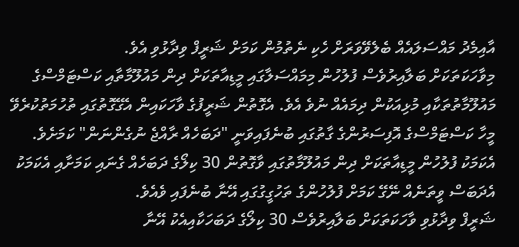އާއިމެދު މައްސަލައެއް ބެލެވޭވަރަށް ހެކި ނެތުމުން ކަމަށް ޝަރީފް ވިދާޅުވި އެވެ.
މިވާހަކަތަކަށް ބަލާއިރުވެސް ފުލުހުން މިމައްސަލާގައި މީޑިއާތަކަށް ދިން މައުލޫމާތާއި ކަސްޓަމްސްގެ މައުލޫމާތުތަކާއި މުޅިއަކުން ދިމައެއް ނުވެ އެވެ. އެގޮތުން ޝަރީފުގެ ވާހަކައިން އެގޭގޮތުގައި ތުހުމަތުކުރެވޭ މީހާ ކަސްޓަމްސްގެ އޮފިސަރުންގެ ގާތުގައި ބުނެފައިވަނީ "ދަބަހެއް ރާއްޖެ ނުގެންނަން" ކަމަށެވެ.
އެކަމަކު ފުލުހުން މީޑިއާތަކަށް ދިން މައުލޫމާތުގައި ވާގޮތުން 30 ކިލޯގެ ދަބަހެއް ގެނައި ކަމަށާއި އެކަމަކު އެދަބަސް ވީތަނެއް ނޭގޭ ކަމަށް ފުލުހުންގެ ތަހުގީގުގައި އޭނާ ބުނެފައި ވެއެވެ.
ޝަރީފް ވިދާޅުވި ވާހަކަތަކަށް ބަލާއިރުވެސް 30 ކިލޯގެ ދަބަހަކާއިއެކު އޭނާ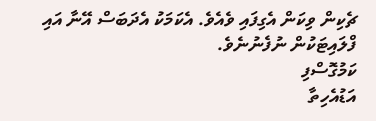ޗެކިން ވިކަން އެގިފައި ވެއެވެ. އެކަމަކު އެދަބަސް އޭނާ އައި ފްލައިޓަކުން ނުފެނުނެވެ.
ކަމުގޮސްފި
އަޑުއެހިތާ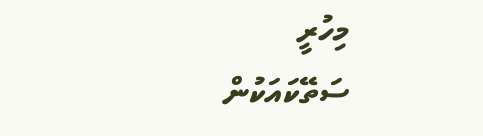މިހުރީ
ސަތޭކައަކުން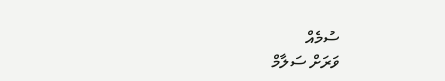ސުމެއް
ވަރަށް ސަލާމް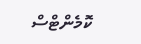ކޮމެންޓްސް